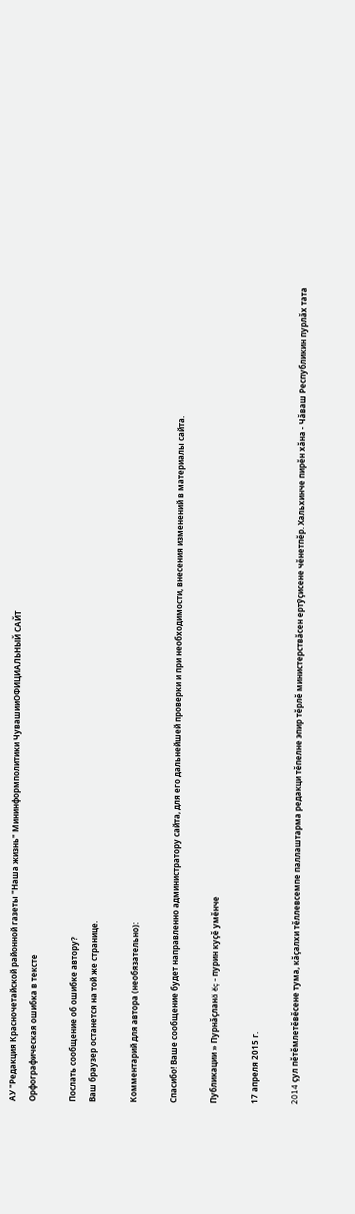АУ "Редакция Красночетайской районной газеты "Наша жизнь" Мининформполитики ЧувашииОФИЦИАЛЬНЫЙ САЙТ
Орфографическая ошибка в тексте

Послать сообщение об ошибке автору?
Ваш браузер останется на той же странице.

Комментарий для автора (необязательно):

Спасибо! Ваше сообщение будет направленно администратору сайта, для его дальнейшей проверки и при необходимости, внесения изменений в материалы сайта.

Публикации » Пурнăçланă ĕç - пурин куçĕ умĕнче

17 апреля 2015 г.

2014 çул пĕтĕмлетĕвĕсене тума, кăçалхи тĕллевсемпе паллаштарма редакци тĕпелне эпир тĕрлĕ министерствăсен ертỹçисене чĕнетпĕр. Хальхинче пирĕн хăна - Чăваш Республикин пурлăх тата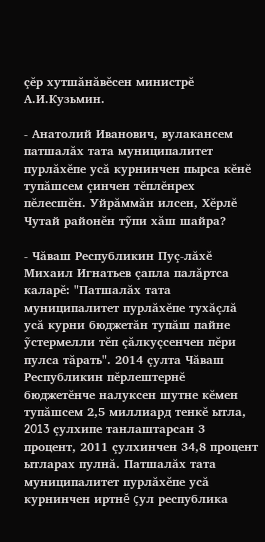çĕр хутшăнăвĕсен министрĕ А.И.Кузьмин.

- Анатолий Иванович, вулакансем патшалăх тата муниципалитет пурлăхĕпе усă курнинчен пырса кĕнĕ тупăшсем çинчен тĕплĕнрех пĕлесшĕн. Уйрăммăн илсен, Хĕрлĕ Чутай районĕн тỹпи хăш шайра?

- Чăваш Республикин Пуç-лăхĕ Михаил Игнатьев çапла палăртса каларĕ: "Патшалăх тата муниципалитет пурлăхĕпе тухăçлă усă курни бюджетăн тупăш пайне ỹстермелли тĕп çăлкуçсенчен пĕри пулса тăрать". 2014 çулта Чăваш Республикин пĕрлештернĕ бюджетĕнче налуксен шутне кĕмен тупăшсем 2,5 миллиард тенкĕ ытла, 2013 çулхипе танлаштарсан 3 процент, 2011 çулхинчен 34,8 процент ытларах пулнă. Патшалăх тата муниципалитет пурлăхĕпе усă курнинчен иртнĕ çул республика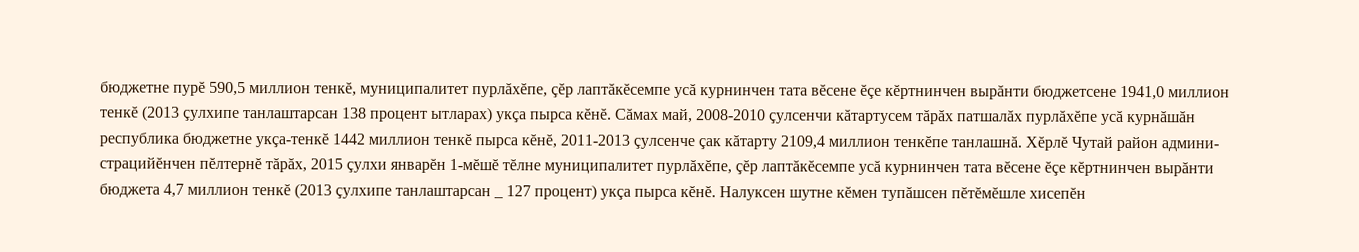бюджетне пурĕ 590,5 миллион тенкĕ, муниципалитет пурлăхĕпе, çĕр лаптăкĕсемпе усă курнинчен тата вĕсене ĕçе кĕртнинчен вырăнти бюджетсене 1941,0 миллион тенкĕ (2013 çулхипе танлаштарсан 138 процент ытларах) укçа пырса кĕнĕ. Сăмах май, 2008-2010 çулсенчи кăтартусем тăрăх патшалăх пурлăхĕпе усă курнăшăн республика бюджетне укçа-тенкĕ 1442 миллион тенкĕ пырса кĕнĕ, 2011-2013 çулсенче çак кăтарту 2109,4 миллион тенкĕпе танлашнă. Хĕрлĕ Чутай район админи-страцийĕнчен пĕлтернĕ тăрăх, 2015 çулхи январĕн 1-мĕшĕ тĕлне муниципалитет пурлăхĕпе, çĕр лаптăкĕсемпе усă курнинчен тата вĕсене ĕçе кĕртнинчен вырăнти бюджета 4,7 миллион тенкĕ (2013 çулхипе танлаштарсан _ 127 процент) укçа пырса кĕнĕ. Налуксен шутне кĕмен тупăшсен пĕтĕмĕшле хисепĕн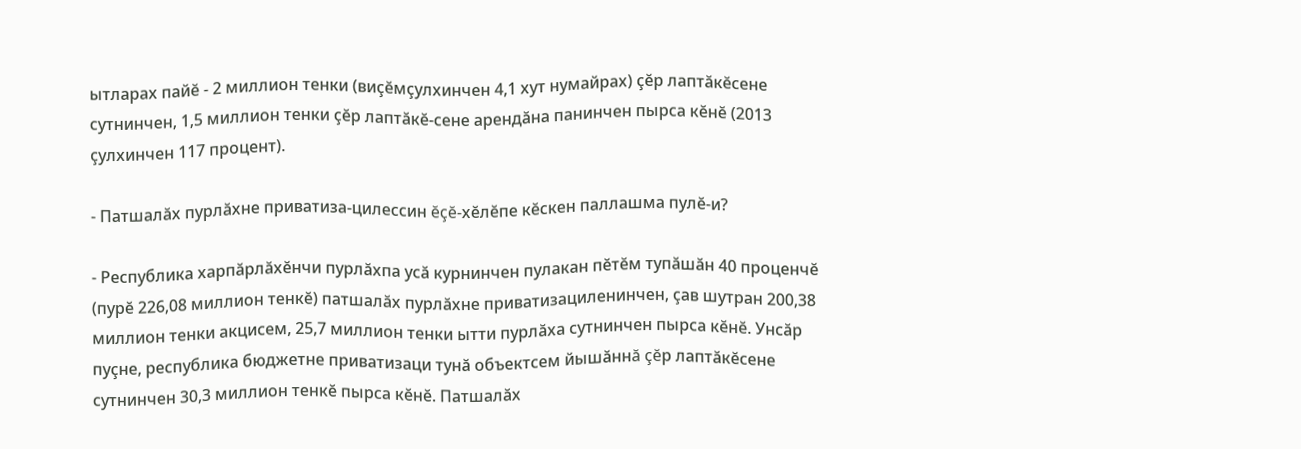ытларах пайĕ - 2 миллион тенки (виçĕмçулхинчен 4,1 хут нумайрах) çĕр лаптăкĕсене сутнинчен, 1,5 миллион тенки çĕр лаптăкĕ-сене арендăна панинчен пырса кĕнĕ (2013 çулхинчен 117 процент).

- Патшалăх пурлăхне приватиза-цилессин ĕçĕ-хĕлĕпе кĕскен паллашма пулĕ-и?

- Республика харпăрлăхĕнчи пурлăхпа усă курнинчен пулакан пĕтĕм тупăшăн 40 проценчĕ (пурĕ 226,08 миллион тенкĕ) патшалăх пурлăхне приватизациленинчен, çав шутран 200,38 миллион тенки акцисем, 25,7 миллион тенки ытти пурлăха сутнинчен пырса кĕнĕ. Унсăр пуçне, республика бюджетне приватизаци тунă объектсем йышăннă çĕр лаптăкĕсене сутнинчен 30,3 миллион тенкĕ пырса кĕнĕ. Патшалăх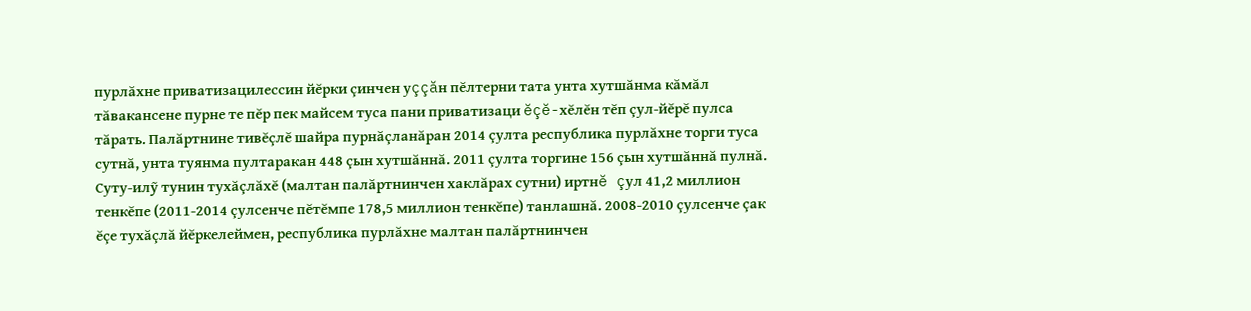пурлăхне приватизацилессин йĕрки çинчен уççăн пĕлтерни тата унта хутшăнма кăмăл тăвакансене пурне те пĕр пек майсем туса пани приватизаци ĕçĕ-хĕлĕн тĕп çул-йĕрĕ пулса тăрать. Палăртнине тивĕçлĕ шайра пурнăçланăран 2014 çулта республика пурлăхне торги туса сутнă, унта туянма пултаракан 448 çын хутшăннă. 2011 çулта торгине 156 çын хутшăннă пулнă. Суту-илỹ тунин тухăçлăхĕ (малтан палăртнинчен хаклăрах сутни) иртнĕ çул 41,2 миллион тенкĕпе (2011-2014 çулсенче пĕтĕмпе 178,5 миллион тенкĕпе) танлашнă. 2008-2010 çулсенче çак ĕçе тухăçлă йĕркелеймен, республика пурлăхне малтан палăртнинчен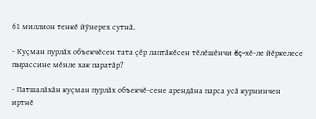61 миллион тенкĕ йỹнерех сутнă.

- Куçман пурлăх объекчĕсен тата çĕр лаптăкĕсен тĕлĕшĕнчи ĕç-хĕ-ле йĕркелесе пырассине мĕнле хак паратăр?

- Патшалăхăн куçман пурлăх объекчĕ-сене арендăна парса усă курнинчен иртнĕ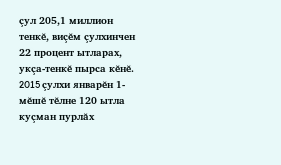çул 205,1 миллион тенкĕ, виçĕм çулхинчен 22 процент ытларах, укçа-тенкĕ пырса кĕнĕ. 2015 çулхи январĕн 1-мĕшĕ тĕлне 120 ытла куçман пурлăх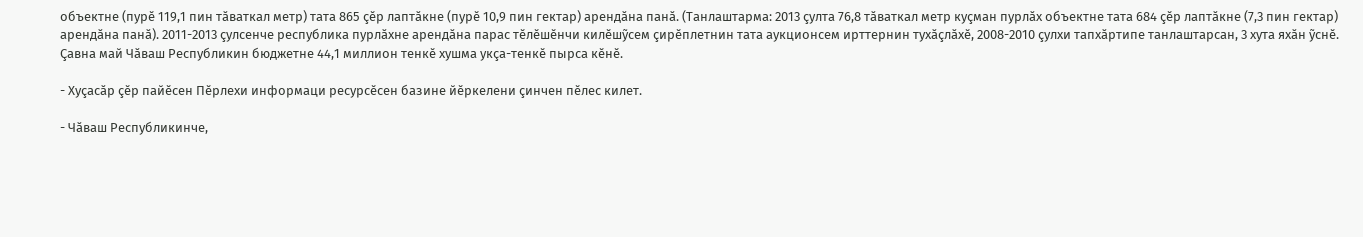объектне (пурĕ 119,1 пин тăваткал метр) тата 865 çĕр лаптăкне (пурĕ 10,9 пин гектар) арендăна панă. (Танлаштарма: 2013 çулта 76,8 тăваткал метр куçман пурлăх объектне тата 684 çĕр лаптăкне (7,3 пин гектар) арендăна панă). 2011-2013 çулсенче республика пурлăхне арендăна парас тĕлĕшĕнчи килĕшỹсем çирĕплетнин тата аукционсем ирттернин тухăçлăхĕ, 2008-2010 çулхи тапхăртипе танлаштарсан, 3 хута яхăн ỹснĕ. Çавна май Чăваш Республикин бюджетне 44,1 миллион тенкĕ хушма укçа-тенкĕ пырса кĕнĕ.

- Хуçасăр çĕр пайĕсен Пĕрлехи информаци ресурсĕсен базине йĕркелени çинчен пĕлес килет.

- Чăваш Республикинче,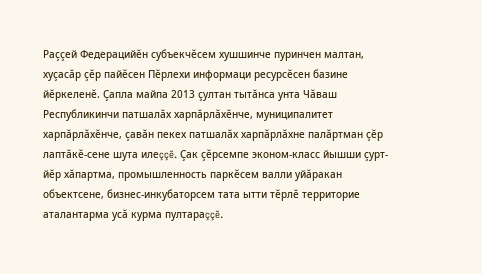Раççей Федерацийĕн субъекчĕсем хушшинче пуринчен малтан, хуçасăр çĕр пайĕсен Пĕрлехи информаци ресурсĕсен базине йĕркеленĕ. Çапла майпа 2013 çултан тытăнса унта Чăваш Республикинчи патшалăх харпăрлăхĕнче, муниципалитет харпăрлăхĕнче, çавăн пекех патшалăх харпăрлăхне палăртман çĕр лаптăкĕ-сене шута илеççĕ. Çак çĕрсемпе эконом-класс йышши çурт-йĕр хăпартма, промышленность паркĕсем валли уйăракан объектсене, бизнес-инкубаторсем тата ытти тĕрлĕ территорие аталантарма усă курма пултараççĕ.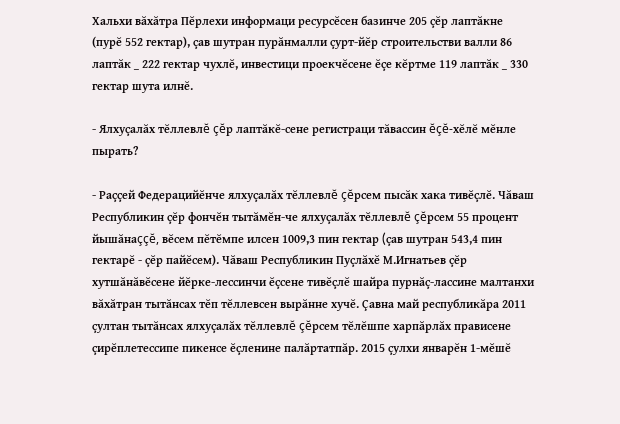Хальхи вăхăтра Пĕрлехи информаци ресурсĕсен базинче 205 çĕр лаптăкне (пурĕ 552 гектар), çав шутран пурăнмалли çурт-йĕр строительстви валли 86 лаптăк _ 222 гектар чухлĕ, инвестици проекчĕсене ĕçе кĕртме 119 лаптăк _ 330 гектар шута илнĕ.

- Ялхуçалăх тĕллевлĕ çĕр лаптăкĕ-сене регистраци тăвассин ĕçĕ-хĕлĕ мĕнле пырать?

- Раççей Федерацийĕнче ялхуçалăх тĕллевлĕ çĕрсем пысăк хака тивĕçлĕ. Чăваш Республикин çĕр фончĕн тытăмĕн-че ялхуçалăх тĕллевлĕ çĕрсем 55 процент йышăнаççĕ, вĕсем пĕтĕмпе илсен 1009,3 пин гектар (çав шутран 543,4 пин гектарĕ - çĕр пайĕсем). Чăваш Республикин Пуçлăхĕ М.Игнатьев çĕр хутшăнăвĕсене йĕрке-лессинчи ĕçсене тивĕçлĕ шайра пурнăç-лассине малтанхи вăхăтран тытăнсах тĕп тĕллевсен вырăнне хучĕ. Çавна май республикăра 2011 çултан тытăнсах ялхуçалăх тĕллевлĕ çĕрсем тĕлĕшпе харпăрлăх прависене çирĕплетессипе пикенсе ĕçленине палăртатпăр. 2015 çулхи январĕн 1-мĕшĕ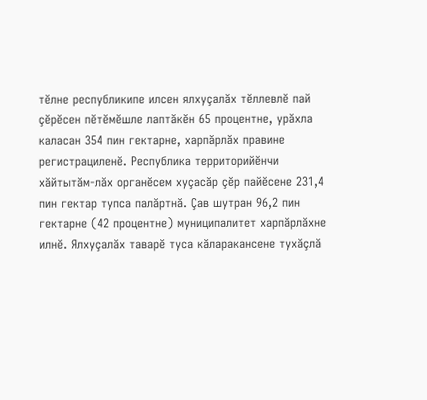тĕлне республикипе илсен ялхуçалăх тĕллевлĕ пай çĕрĕсен пĕтĕмĕшле лаптăкĕн 65 процентне, урăхла каласан 354 пин гектарне, харпăрлăх правине регистрациленĕ. Республика территорийĕнчи хăйтытăм-лăх органĕсем хуçасăр çĕр пайĕсене 231,4 пин гектар тупса палăртнă. Çав шутран 96,2 пин гектарне (42 процентне) муниципалитет харпăрлăхне илнĕ. Ялхуçалăх таварĕ туса кăларакансене тухăçлă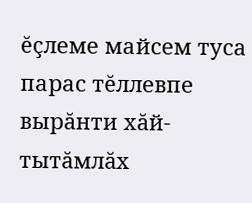ĕçлеме майсем туса парас тĕллевпе вырăнти хăй- тытăмлăх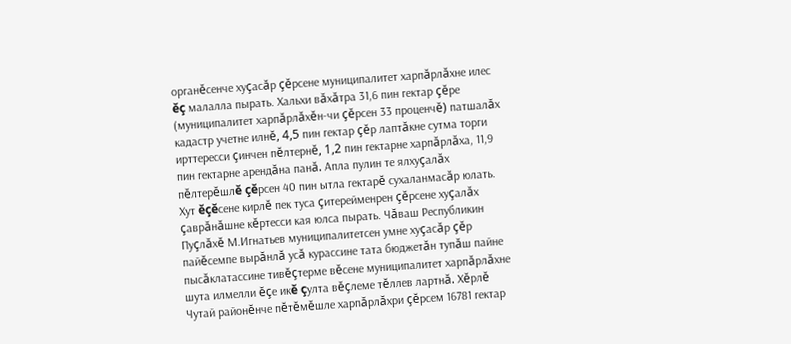органĕсенче хуçасăр çĕрсене муниципалитет харпăрлăхне илес ĕç малалла пырать. Хальхи вăхăтра 31,6 пин гектар çĕре (муниципалитет харпăрлăхĕн-чи çĕрсен 33 проценчĕ) патшалăх кадастр учетне илнĕ, 4,5 пин гектар çĕр лаптăкне сутма торги ирттересси çинчен пĕлтернĕ, 1,2 пин гектарне харпăрлăха, 11,9 пин гектарне арендăна панă. Апла пулин те ялхуçалăх пĕлтерĕшлĕ çĕрсен 40 пин ытла гектарĕ сухаланмасăр юлать. Хут ĕçĕсене кирлĕ пек туса çитерейменрен çĕрсене хуçалăх çаврăнăшне кĕртесси кая юлса пырать. Чăваш Республикин Пуçлăхĕ М.Игнатьев муниципалитетсен умне хуçасăр çĕр пайĕсемпе вырăнлă усă курассине тата бюджетăн тупăш пайне пысăклатассине тивĕçтерме вĕсене муниципалитет харпăрлăхне шута илмелли ĕçе икĕ çулта вĕçлеме тĕллев лартнă. Хĕрлĕ Чутай районĕнче пĕтĕмĕшле харпăрлăхри çĕрсем 16781 гектар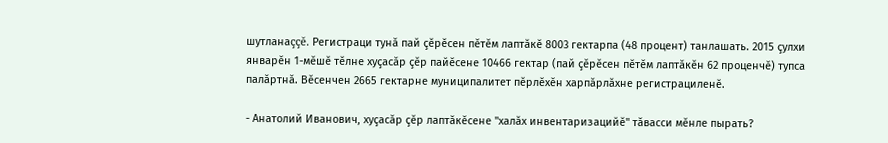шутланаççĕ. Регистраци тунă пай çĕрĕсен пĕтĕм лаптăкĕ 8003 гектарпа (48 процент) танлашать. 2015 çулхи январĕн 1-мĕшĕ тĕлне хуçасăр çĕр пайĕсене 10466 гектар (пай çĕрĕсен пĕтĕм лаптăкĕн 62 проценчĕ) тупса палăртнă. Вĕсенчен 2665 гектарне муниципалитет пĕрлĕхĕн харпăрлăхне регистрациленĕ.

- Анатолий Иванович, хуçасăр çĕр лаптăкĕсене "халăх инвентаризацийĕ" тăвасси мĕнле пырать?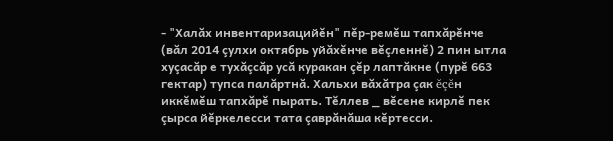- "Халăх инвентаризацийĕн" пĕр-ремĕш тапхăрĕнче (вăл 2014 çулхи октябрь уйăхĕнче вĕçленнĕ) 2 пин ытла хуçасăр е тухăçсăр усă куракан çĕр лаптăкне (пурĕ 663 гектар) тупса палăртнă. Хальхи вăхăтра çак ĕçĕн иккĕмĕш тапхăрĕ пырать. Тĕллев _ вĕсене кирлĕ пек çырса йĕркелесси тата çаврăнăша кĕртесси.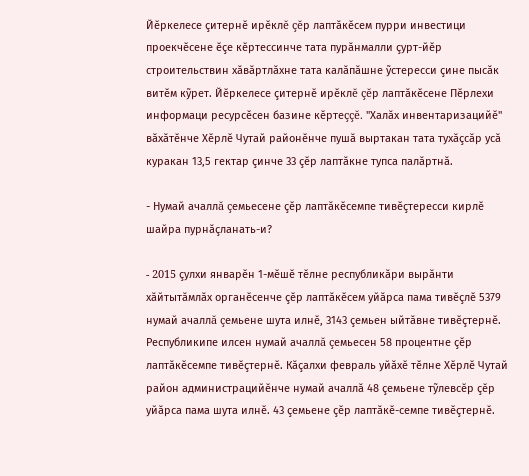Йĕркелесе çитернĕ ирĕклĕ çĕр лаптăкĕсем пурри инвестици проекчĕсене ĕçе кĕртессинче тата пурăнмалли çурт-йĕр строительствин хăвăртлăхне тата калăпăшне ỹстересси çине пысăк витĕм кỹрет. Йĕркелесе çитернĕ ирĕклĕ çĕр лаптăкĕсене Пĕрлехи информаци ресурсĕсен базине кĕртеççĕ. "Халăх инвентаризацийĕ" вăхăтĕнче Хĕрлĕ Чутай районĕнче пушă выртакан тата тухăçсăр усă куракан 13,5 гектар çинче 33 çĕр лаптăкне тупса палăртнă.

- Нумай ачаллă çемьесене çĕр лаптăкĕсемпе тивĕçтересси кирлĕ шайра пурнăçланать-и?

- 2015 çулхи январĕн 1-мĕшĕ тĕлне республикăри вырăнти хăйтытăмлăх органĕсенче çĕр лаптăкĕсем уйăрса пама тивĕçлĕ 5379 нумай ачаллă çемьене шута илнĕ, 3143 çемьен ыйтăвне тивĕçтернĕ. Республикипе илсен нумай ачаллă çемьесен 58 процентне çĕр лаптăкĕсемпе тивĕçтернĕ. Кăçалхи февраль уйăхĕ тĕлне Хĕрлĕ Чутай район администрацийĕнче нумай ачаллă 48 çемьене тỹлевсĕр çĕр уйăрса пама шута илнĕ. 43 çемьене çĕр лаптăкĕ-семпе тивĕçтернĕ.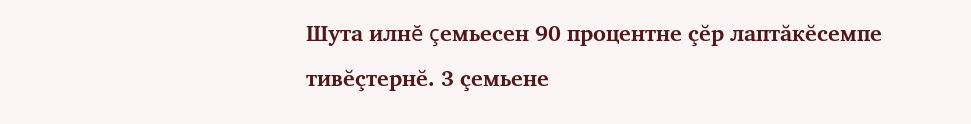Шута илнĕ çемьесен 90 процентне çĕр лаптăкĕсемпе тивĕçтернĕ. 3 çемьене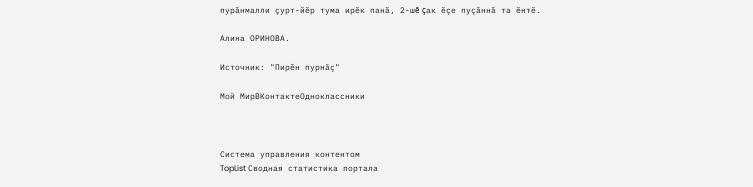пурăнмалли çурт-йĕр тума ирĕк панă, 2-шĕ çак ĕçе пуçăннă та ĕнтĕ.

Алина ОРИНОВА.

Источник: "Пирěн пурнăç"

Мой МирВКонтактеОдноклассники



Система управления контентом
TopList Сводная статистика портала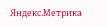Яндекс.Метрика